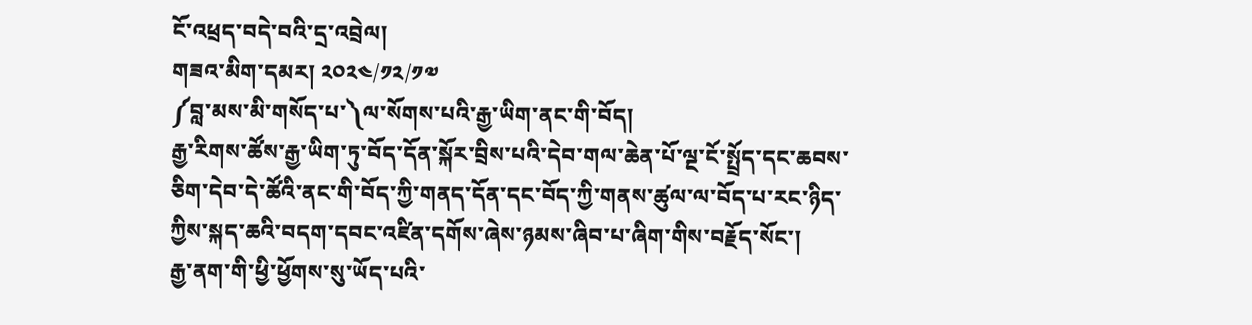ངོ་འཕྲད་བདེ་བའི་དྲ་འབྲེལ།
གཟའ་མིག་དམར། ༢༠༢༤/༡༢/༡༧
༼བླ་མས་མི་གསོད་པ་༽ལ་སོགས་པའི་རྒྱ་ཡིག་ནང་གི་བོད།
རྒྱ་རིགས་ཚོས་རྒྱ་ཡིག་ཏུ་བོད་དོན་སྐོར་བྲིས་པའི་དེབ་གལ་ཆེན་པོ་ལྔ་ངོ་སྤྲོད་དང་ཆབས་ཅིག་དེབ་དེ་ཚོའི་ནང་གི་བོད་ཀྱི་གནད་དོན་དང་བོད་ཀྱི་གནས་ཚུལ་ལ་བོད་པ་རང་ཉིད་ཀྱིས་སྐད་ཆའི་བདག་དབང་འཛིན་དགོས་ཞེས་ཉམས་ཞིབ་པ་ཞིག་གིས་བརྗོད་སོང་།
རྒྱ་ནག་གི་ཕྱི་ཕྱོགས་སུ་ཡོད་པའི་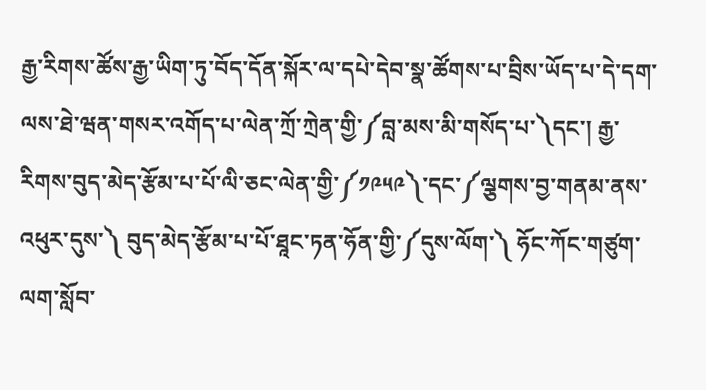རྒྱ་རིགས་ཚོས་རྒྱ་ཡིག་ཏུ་བོད་དོན་སྐོར་ལ་དཔེ་དེབ་སྣ་ཚོགས་པ་བྲིས་ཡོད་པ་དེ་དག་ལས་ཐེ་ཝན་གསར་འགོད་པ་ལེན་ཀྲོ་ཀྲེན་གྱི་༼བླ་མས་མི་གསོད་པ་༽དང་། རྒྱ་རིགས་བུད་མེད་རྩོམ་པ་པོ་ལི་ཅང་ལེན་གྱི་༼༡༩༥༩༽་དང་༼ལྕགས་བྱ་གནམ་ནས་འཕུར་དུས་༽ བུད་མེད་རྩོམ་པ་པོ་ཐཱང་ཏན་ཧོན་གྱི་༼དུས་ལོག་༽ ཧོང་ཀོང་གཙུག་ལག་སློབ་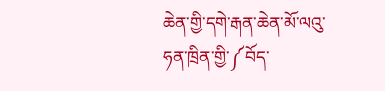ཆེན་གྱི་དགེ་རྒན་ཆེན་མོ་ལའུ་ཧན་ཁྲིན་གྱི་༼བོད་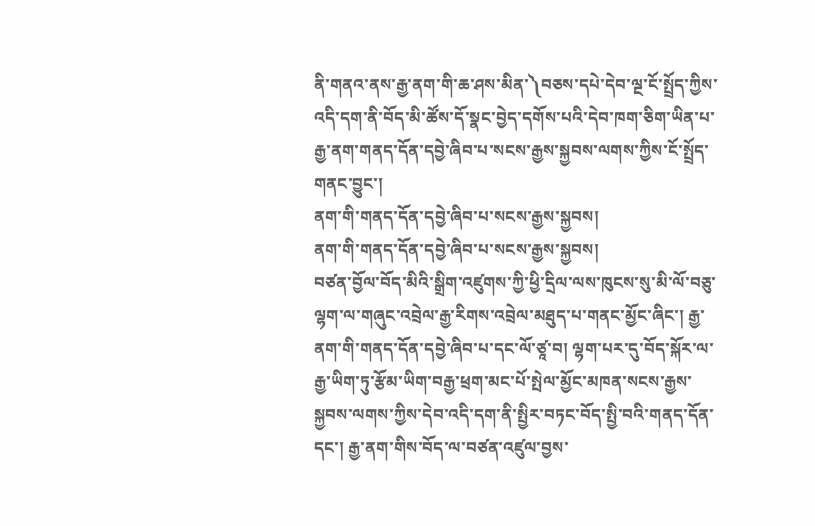ནི་གནའ་ནས་རྒྱ་ནག་གི་ཆ་ཤས་མིན་༽བཅས་དཔེ་དེབ་ལྔ་ངོ་སྤྲོད་ཀྱིས་འདི་དག་ནི་བོད་མི་ཚོས་དོ་སྣང་བྱེད་དགོས་པའི་དེབ་ཁག་ཅིག་ཡིན་པ་རྒྱ་ནག་གནད་དོན་དབྱེ་ཞིབ་པ་སངས་རྒྱས་སྐྱབས་ལགས་ཀྱིས་ངོ་སྤྲོད་གནང་བྱུང་།
ནག་གི་གནད་དོན་དབྱེ་ཞིབ་པ་སངས་རྒྱས་སྐྱབས།
ནག་གི་གནད་དོན་དབྱེ་ཞིབ་པ་སངས་རྒྱས་སྐྱབས།
བཙན་བྱོལ་བོད་མིའི་སྒྲིག་འཛུགས་ཀྱི་ཕྱི་དྲིལ་ལས་ཁུངས་སུ་མི་ལོ་བཅུ་ལྷག་ལ་གཞུང་འབྲེལ་རྒྱ་རིགས་འབྲེལ་མཐུད་པ་གནང་མྱོང་ཞིང་། རྒྱ་ནག་གི་གནད་དོན་དབྱེ་ཞིབ་པ་དང་ལོ་ཙཱ་བ། ལྷག་པར་དུ་བོད་སྐོར་ལ་རྒྱ་ཡིག་ཏུ་རྩོམ་ཡིག་བརྒྱ་ཕྲག་མང་པོ་སྤེལ་མྱོང་མཁན་སངས་རྒྱས་སྐྱབས་ལགས་ཀྱིས་དེབ་འདི་དག་ནི་སྤྱིར་བཏང་བོད་སྤྱི་བའི་གནད་དོན་དང་། རྒྱ་ནག་གིས་བོད་ལ་བཙན་འཛུལ་བྱས་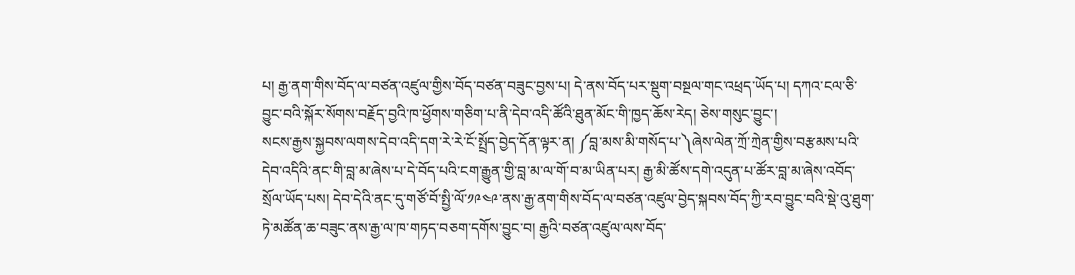པ། རྒྱ་ནག་གིས་བོད་ལ་བཙན་འཛུལ་གྱིས་བོད་བཙན་བཟུང་བྱས་པ། དེ་ནས་བོད་པར་སྡུག་བསྔལ་གང་འཕྲད་ཡོད་པ། དཀའ་ངལ་ཅི་བྱུང་བའི་སྐོར་སོགས་བརྗོད་བྱའི་ཁ་ཕྱོགས་གཅིག་པ་ནི་དེབ་འདི་ཚོའི་ཐུན་མོང་གི་ཁྱད་ཆོས་རེད། ཅེས་གསུང་བྱུང་།
སངས་རྒྱས་སྐྱབས་ལགས་དེབ་འདི་དག་རེ་རེ་ངོ་སྤྲོད་བྱེད་དོན་ལྟར་ན། ༼བླ་མས་མི་གསོད་པ་༽ཞེས་ལེན་ཀྲོ་ཀྲེན་གྱིས་བརྩམས་པའི་དེབ་འདིའི་ནང་གི་བླ་མ་ཞེས་པ་དེ་བོད་པའི་ངག་རྒྱུན་གྱི་བླ་མ་ལ་གོ་བ་མ་ཡིན་པར། རྒྱ་མི་ཚོས་དགེ་འདུན་པ་ཚོར་བླ་མ་ཞེས་འབོད་སྲོལ་ཡོད་པས། དེབ་དེའི་ནང་དུ་གཙོ་བོ་སྤྱི་ལོ་༡༩༤༩་ནས་རྒྱ་ནག་གིས་བོད་ལ་བཙན་འཛུལ་བྱེད་སྐབས་བོད་ཀྱི་རབ་བྱུང་བའི་སྡེ་འུ་ཐུག་ཏེ་མཚོན་ཆ་བཟུང་ནས་རྒྱ་ལ་ཁ་གཏད་བཅག་དགོས་བྱུང་བ། རྒྱའི་བཙན་འཛུལ་ལས་བོད་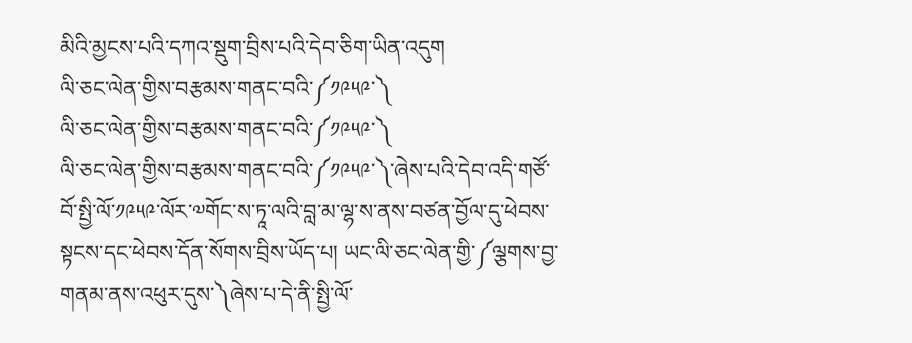མིའི་མྱངས་པའི་དཀའ་སྡུག་བྲིས་པའི་དེབ་ཅིག་ཡིན་འདུག
ལི་ཅང་ལེན་གྱིས་བརྩམས་གནང་བའི་༼༡༩༥༩་༽
ལི་ཅང་ལེན་གྱིས་བརྩམས་གནང་བའི་༼༡༩༥༩་༽
ལི་ཅང་ལེན་གྱིས་བརྩམས་གནང་བའི་༼༡༩༥༩་༽་ཞེས་པའི་དེབ་འདི་གཙོ་བོ་སྤྱི་ལོ་༡༩༥༩་ལོར་༧གོང་ས་ཏཱ་ལའི་བླ་མ་ལྷ་ས་ནས་བཙན་བྱོལ་དུ་ཕེབས་སྟངས་དང་ཕེབས་དོན་སོགས་བྲིས་ཡོད་པ། ཡང་ལི་ཅང་ལེན་གྱི་༼ལྕགས་བྱ་གནམ་ནས་འཕུར་དུས་༽ཞེས་པ་དེ་ནི་སྤྱི་ལོ་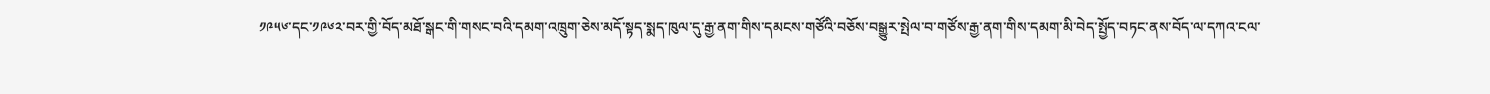༡༩༥༦་དང་༡༩༦༢་བར་གྱི་བོད་མཐོ་སྒང་གི་གསང་བའི་དམག་འཁྲུག་ཅེས་མདོ་སྟད་སྨད་ཁུལ་དུ་རྒྱ་ནག་གིས་དམངས་གཙོའི་བཅོས་བསྒྱུར་སྤེལ་བ་གཙོས་རྒྱ་ནག་གིས་དམག་མི་བེད་སྤྱོད་བཏང་ནས་བོད་ལ་དཀའ་ངལ་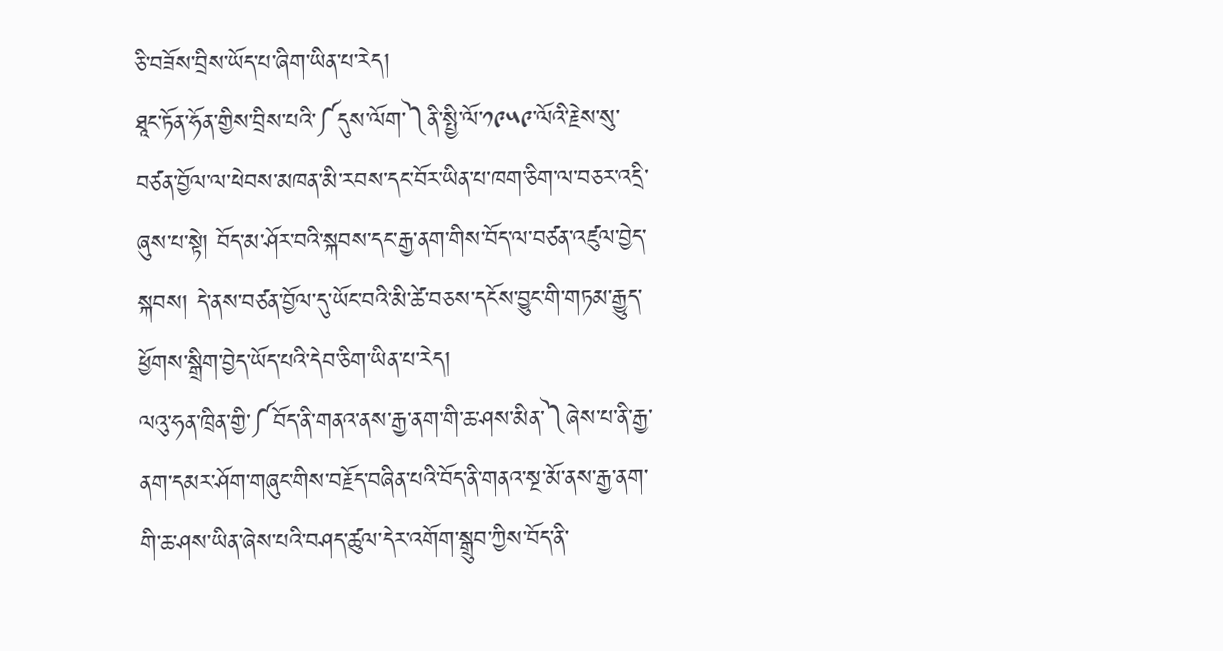ཅི་བཟོས་བྲིས་ཡོད་པ་ཞིག་ཡིན་པ་རེད།
ཐཱང་ཏོན་ཧོན་གྱིས་བྲིས་པའི་༼དུས་ལོག་༽ནི་སྤྱི་ལོ་༡༩༥༩་ལོའི་རྗེས་སུ་བཙན་བྱོལ་ལ་ཕེབས་མཁན་མི་རབས་དང་བོར་ཡིན་པ་ཁག་ཅིག་ལ་བཅར་འདྲི་ཞུས་པ་སྟེ། བོད་མ་ཤོར་བའི་སྐབས་དང་རྒྱ་ནག་གིས་བོད་ལ་བཙན་འཛུལ་བྱེད་སྐབས། དེ་ནས་བཙན་བྱོལ་དུ་ཡོང་བའི་མི་ཚེ་བཅས་དངོས་བྱུང་གི་གཏམ་རྒྱུད་ཕྱོགས་སྒྲིག་བྱེད་ཡོད་པའི་དེབ་ཅིག་ཡིན་པ་རེད།
ལའུ་ཧན་ཁྲིན་གྱི་༼བོད་ནི་གནའ་ནས་རྒྱ་ནག་གི་ཆ་ཤས་མིན་༽ཞེས་པ་ནི་རྒྱ་ནག་དམར་ཤོག་གཞུང་གིས་བརྗོད་བཞིན་པའི་བོད་ནི་གནའ་སྔ་མོ་ནས་རྒྱ་ནག་གི་ཆ་ཤས་ཡིན་ཞེས་པའི་བཤད་ཚུལ་དེར་འགོག་སྒྲུབ་ཀྱིས་བོད་ནི་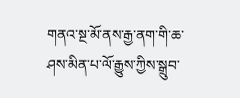གནའ་སྔ་མོ་ནས་རྒྱ་ནག་གི་ཆ་ཤས་མིན་པ་ལོ་རྒྱུས་ཀྱིས་སྒྲུབ་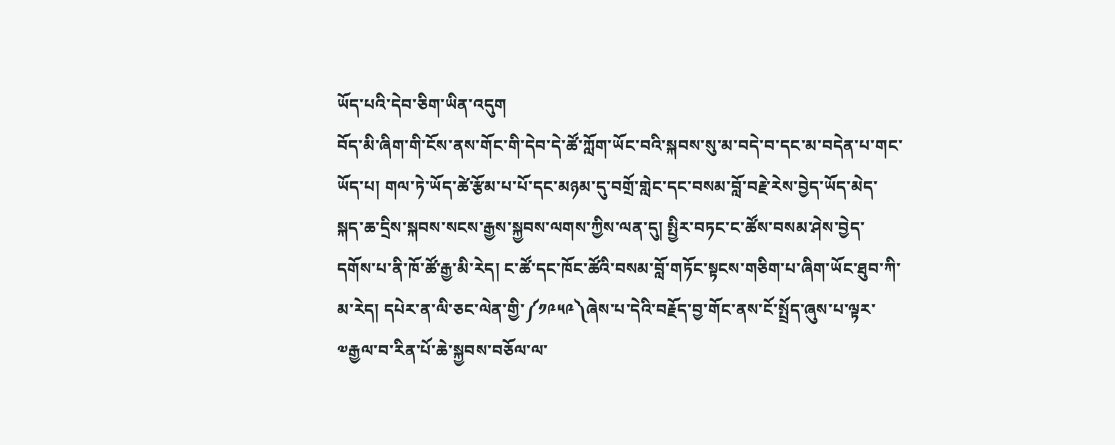ཡོད་པའི་དེབ་ཅིག་ཡིན་འདུག
བོད་མི་ཞིག་གི་ངོས་ནས་གོང་གི་དེབ་དེ་ཚོ་ཀློག་ཡོང་བའི་སྐབས་སུ་མ་བདེ་བ་དང་མ་བདེན་པ་གང་ཡོད་པ། གལ་ཏེ་ཡོད་ཚེ་རྩོམ་པ་པོ་དང་མཉམ་དུ་བགྲོ་གླེང་དང་བསམ་བློ་བརྗེ་རེས་བྱེད་ཡོད་མེད་སྐད་ཆ་དྲིས་སྐབས་སངས་རྒྱས་སྐྱབས་ལགས་ཀྱིས་ལན་དུ། སྤྱིར་བཏང་ང་ཚོས་བསམ་ཤེས་བྱེད་དགོས་པ་ནི་ཁོ་ཚོ་རྒྱ་མི་རེད། ང་ཚོ་དང་ཁོང་ཚོའི་བསམ་བློ་གཏོང་སྟངས་གཅིག་པ་ཞིག་ཡོང་ཐུབ་ཀི་མ་རེད། དཔེར་ན་ལི་ཅང་ལེན་གྱི་༼༡༩༥༩༽ཞེས་པ་དེའི་བརྗོད་བྱ་གོང་ནས་ངོ་སྤྲོད་ཞུས་པ་ལྟར་༧རྒྱལ་བ་རིན་པོ་ཆེ་སྐྱབས་བཅོལ་ལ་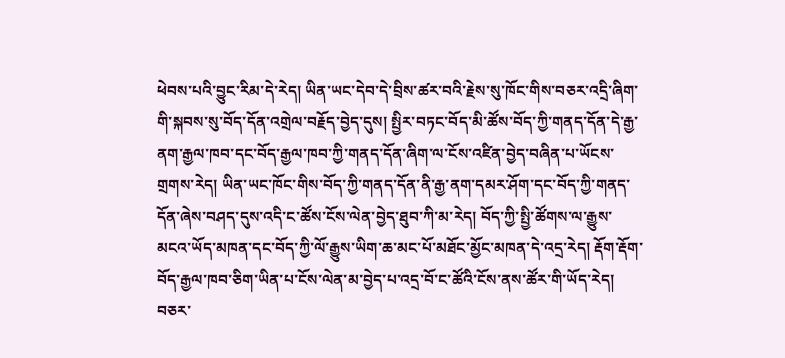ཕེབས་པའི་བྱུང་རིམ་དེ་རེད། ཡིན་ཡང་དེབ་དེ་བྲིས་ཚར་བའི་རྗེས་སུ་ཁོང་གིས་བཅར་འདྲི་ཞིག་གི་སྐབས་སུ་བོད་དོན་འགྲེལ་བརྗོད་བྱེད་དུས། སྤྱིར་བཏང་བོད་མི་ཚོས་བོད་ཀྱི་གནད་དོན་དེ་རྒྱ་ནག་རྒྱལ་ཁབ་དང་བོད་རྒྱལ་ཁབ་ཀྱི་གནད་དོན་ཞིག་ལ་ངོས་འཛིན་བྱེད་བཞིན་པ་ཡོངས་གྲགས་རེད། ཡིན་ཡང་ཁོང་གིས་བོད་ཀྱི་གནད་དོན་ནི་རྒྱ་ནག་དམར་ཤོག་དང་བོད་ཀྱི་གནད་དོན་ཞེས་བཤད་དུས་འདི་ང་ཚོས་ངོས་ལེན་བྱེད་ཐུབ་ཀི་མ་རེད། བོད་ཀྱི་སྤྱི་ཚོགས་ལ་རྒྱུས་མངའ་ཡོད་མཁན་དང་བོད་ཀྱི་ལོ་རྒྱུས་ཡིག་ཆ་མང་པོ་མཐོང་མྱོང་མཁན་དེ་འདྲ་རེད། རྡོག་རྡོག་བོད་རྒྱལ་ཁབ་ཅིག་ཡིན་པ་ངོས་ལེན་མ་བྱེད་པ་འདྲ་བོ་ང་ཚོའི་ངོས་ནས་ཚོར་གི་ཡོད་རེད། བཅར་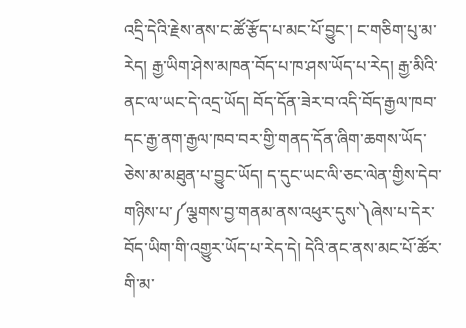འདྲི་དེའི་རྗེས་ནས་ང་ཚོ་རྩོད་པ་མང་པོ་བྱུང་། ང་གཅིག་པུ་མ་རེད། རྒྱ་ཡིག་ཤེས་མཁན་བོད་པ་ཁ་ཤས་ཡོད་པ་རེད། རྒྱ་མིའི་ནང་ལ་ཡང་དེ་འདྲ་ཡོད། བོད་དོན་ཟེར་བ་འདི་བོད་རྒྱལ་ཁབ་དང་རྒྱ་ནག་རྒྱལ་ཁབ་བར་གྱི་གནད་དོན་ཞིག་ཆགས་ཡོད་ཅེས་མ་མཐུན་པ་བྱུང་ཡོད། ད་དུང་ཡང་ལི་ཅང་ལེན་གྱིས་དེབ་གཉིས་པ་༼ལྕགས་བྱ་གནམ་ནས་འཕུར་དུས་༽ཞེས་པ་དེར་བོད་ཡིག་གི་འགྱུར་ཡོད་པ་རེད་དེ། དེའི་ནང་ནས་མང་པོ་ཚོར་གི་མ་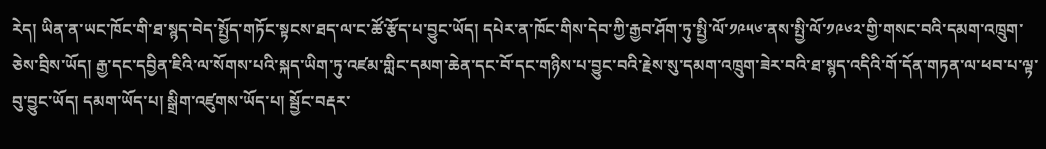རེད། ཡིན་ན་ཡང་ཁོང་གི་ཐ་སྙད་བེད་སྤྱོད་གཏོང་སྟངས་ཐད་ལ་ང་ཚོ་རྩོད་པ་བྱུང་ཡོད། དཔེར་ན་ཁོང་གིས་དེབ་ཀྱི་རྒྱབ་ཤོག་ཏུ་སྤྱི་ལོ་༡༩༥༦་ནས་སྤྱི་ལོ་༡༩༦༢་གྱི་གསང་བའི་དམག་འཁྲུག་ཅེས་བྲིས་ཡོད། རྒྱ་དང་དབྱིན་ཇིའི་ལ་སོགས་པའི་སྐད་ཡིག་ཏུ་འཛམ་གླིང་དམག་ཆེན་དང་བོ་དང་གཉིས་པ་བྱུང་བའི་རྗེས་སུ་དམག་འཁྲུག་ཟེར་བའི་ཐ་སྙད་འདིའི་གོ་དོན་གཏན་ལ་ཕབ་པ་ལྟ་བུ་བྱུང་ཡོད། དམག་ཡོད་པ། སྒྲིག་འཛུགས་ཡོད་པ། སྦྱོང་བརྡར་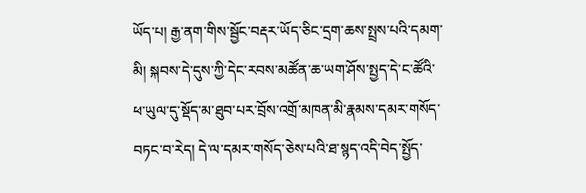ཡོད་པ། རྒྱ་ནག་གིས་སྦྱོང་བརྡར་ཡོད་ཅིང་དྲག་ཆས་སྤྲས་པའི་དམག་མི། སྐབས་དེ་དུས་ཀྱི་དེང་རབས་མཚོན་ཆ་ཡག་ཤོས་སྤྱད་དེ་ང་ཚོའི་ཕ་ཡུལ་དུ་སྡོད་མ་ཐུབ་པར་བྲོས་འགྲོ་མཁན་མི་རྣམས་དམར་གསོད་བཏང་བ་རེད། དེ་ལ་དམར་གསོད་ཅེས་པའི་ཐ་སྙད་འདི་བེད་སྤྱོད་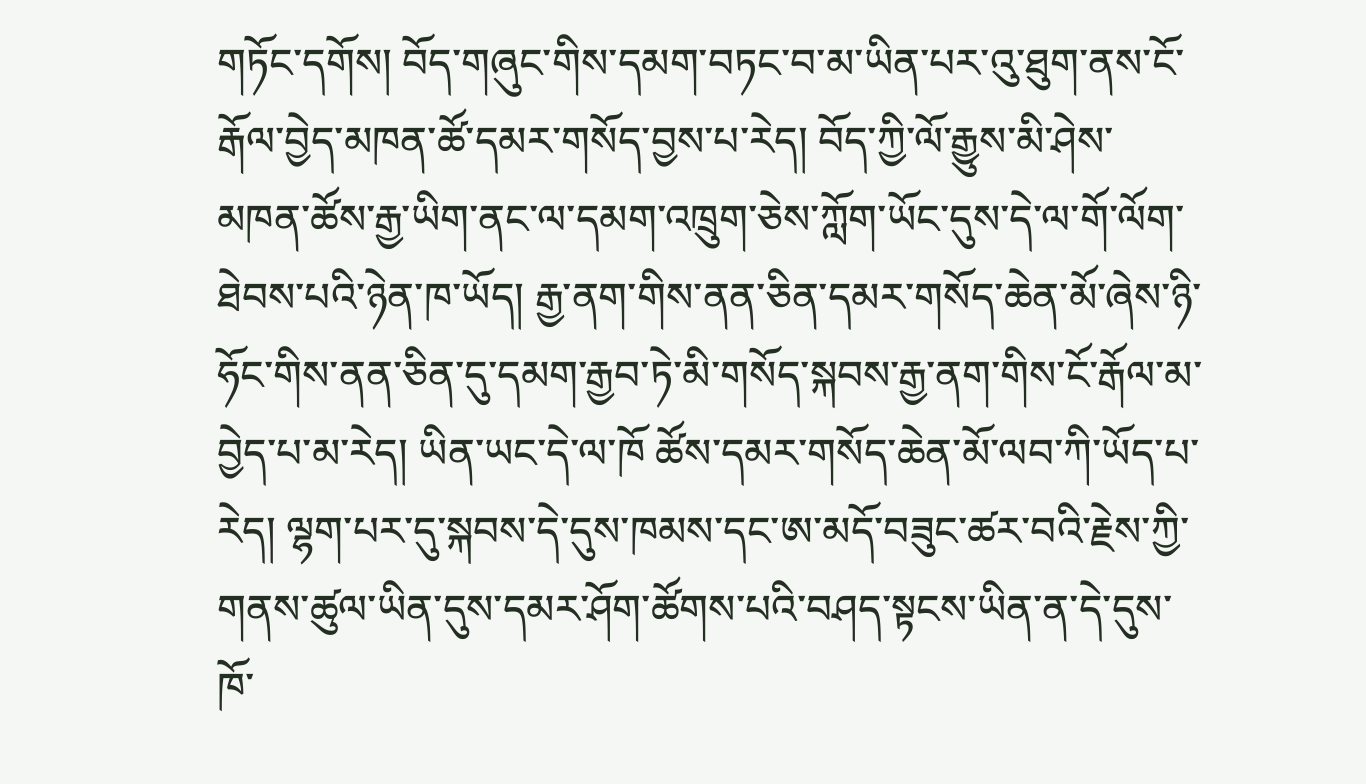གཏོང་དགོས། བོད་གཞུང་གིས་དམག་བཏང་བ་མ་ཡིན་པར་འུ་ཐུག་ནས་ངོ་རྒོལ་བྱེད་མཁན་ཚོ་དམར་གསོད་བྱས་པ་རེད། བོད་ཀྱི་ལོ་རྒྱུས་མི་ཤེས་མཁན་ཚོས་རྒྱ་ཡིག་ནང་ལ་དམག་འཁྲུག་ཅེས་ཀློག་ཡོང་དུས་དེ་ལ་གོ་ལོག་ཐེབས་པའི་ཉེན་ཁ་ཡོད། རྒྱ་ནག་གིས་ནན་ཅིན་དམར་གསོད་ཆེན་མོ་ཞེས་ཉི་ཧོང་གིས་ནན་ཅིན་དུ་དམག་རྒྱབ་ཏེ་མི་གསོད་སྐབས་རྒྱ་ནག་གིས་ངོ་རྒོལ་མ་བྱེད་པ་མ་རེད། ཡིན་ཡང་དེ་ལ་ཁོ ཚོས་དམར་གསོད་ཆེན་མོ་ལབ་ཀི་ཡོད་པ་རེད། ལྷག་པར་དུ་སྐབས་དེ་དུས་ཁམས་དང་ཨ་མདོ་བཟུང་ཚར་བའི་རྗེས་ཀྱི་གནས་ཚུལ་ཡིན་དུས་དམར་ཤོག་ཚོགས་པའི་བཤད་སྟངས་ཡིན་ན་དེ་དུས་ཁོ་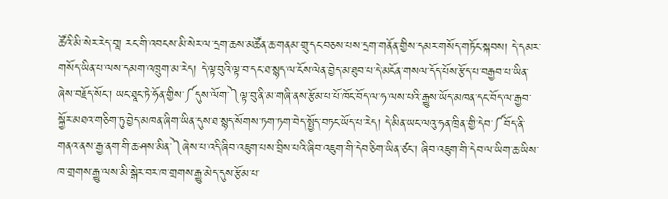ཚོའི་མི་སེར་རེད་བཱ། རང་གི་འབངས་མི་སེར་ལ་དྲག་ཆས་མཚོན་ཆ་གནམ་གྲུ་དང་བཅས་པས་དྲག་གནོན་གྱིས་དམར་གསོད་གཏོང་སྐབས། དེ་དམར་གསོད་ཡིན་པ་ལས་དམག་འཁྲུག་མ་རེད། དེ་ལྟ་བུའི་ལྟ་བ་དང་ཐ་སྙད་ལ་ངོས་ལེན་བྱེད་མ་ཐུབ་པ་དེ་མངོན་གསལ་དོད་པོས་རྩོད་པ་བརྒྱབ་པ་ཡིན་ཞེས་བརྗོད་སོང་། ཡང་ཐཱང་ཏེ་ཧོན་གྱིས་༼དུས་ལོག་༽ལྟ་བུ་ནི་མ་གཞི་ནས་རྩོམ་པ་པོ་ཁོང་བོད་ལ་ཧ་ལས་པའི་རྒྱུས་ཡོད་མཁན་དང་བོད་ལ་རྒྱབ་སྐྱོར་མཐའ་གཅིག་ཏུ་བྱེད་མཁན་ཞིག་ཡིན་དུས་ཐ་སྙད་སོགས་ཏག་ཏག་བེད་སྤྱོད་བཏང་ཡོད་པ་རེད། དེ་མིན་ཡང་ལའུ་ཧན་ཁྲིན་གྱི་དེབ་༼བོད་ནི་གནའ་ནས་རྒྱ་ནག་གི་ཆ་ཤས་མིན་༽ཞེས་པ་འདི་ཞིབ་འཇུག་པས་བྲིས་པའི་ཞིབ་འཇུག་གི་དེབ་ཅིག་ཡིན་ཙང་། ཞིབ་འཇུག་གི་དེབ་ལ་ཡིག་ཆ་ཡིས་ཁ་གྲགས་རྒྱུ་ལས་མི་སྒེར་བར་ཁ་གྲགས་རྒྱུ་མེད་དུས་རྩོམ་པ་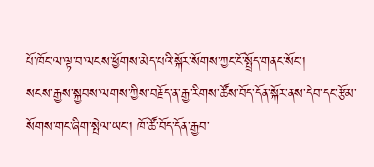པོ་ཁོང་ལ་ལྟ་བ་ལངས་ཕྱོགས་མེད་པའི་སྐོར་སོགས་ཀྱང་ངོ་སྤྲོད་གནང་སོང་།
སངས་རྒྱས་སྐྱབས་ལགས་ཀྱིས་བརྗོད་ན་རྒྱ་རིགས་ཚོས་བོད་དོན་སྐོར་ནས་དེབ་དང་རྩོམ་སོགས་གང་ཞིག་སྤེལ་ཡང་། ཁོ་ཚོ་བོད་དོན་རྒྱབ་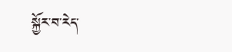སྐྱོར་བ་རེད་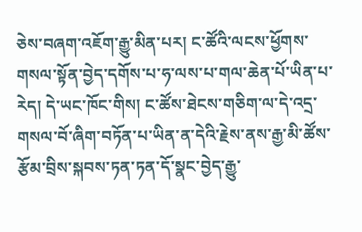ཅེས་བཞག་འཇོག་རྒྱུ་མིན་པར། ང་ཚོའི་ལངས་ཕྱོགས་གསལ་སྟོན་བྱེད་དགོས་པ་ཧ་ལས་པ་གལ་ཆེན་པོ་ཡིན་པ་རེད། དེ་ཡང་ཁོང་གིས། ང་ཚོས་ཐེངས་གཅིག་ལ་དེ་འདྲ་གསལ་བོ་ཞིག་བཏོན་པ་ཡིན་ན་དེའི་རྗེས་ནས་རྒྱ་མི་ཚོས་རྩོམ་བྲིས་སྐབས་ཏན་ཏན་དོ་སྣང་བྱེད་རྒྱུ་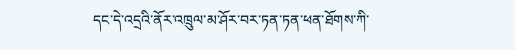དང་དེ་འདྲའི་ནོར་འཁྲུལ་མ་ཤོར་བར་ཏན་ཏན་ཕན་ཐོགས་ཀི་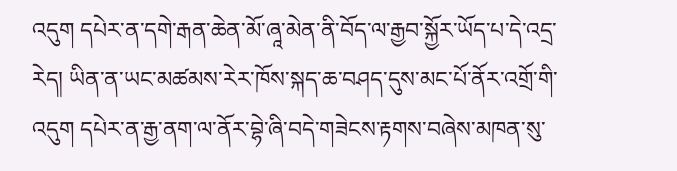འདུག དཔེར་ན་དགེ་རྒན་ཆེན་མོ་ཞཱ་མེན་ནི་བོད་ལ་རྒྱབ་སྐྱོར་ཡོད་པ་དེ་འདྲ་རེད། ཡིན་ན་ཡང་མཚམས་རེར་ཁོས་སྐད་ཆ་བཤད་དུས་མང་པོ་ནོར་འགྲོ་གི་འདུག དཔེར་ན་རྒྱ་ནག་ལ་ནོར་བྷེ་ཞི་བདེ་གཟེངས་རྟགས་བཞེས་མཁན་སུ་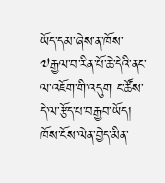ཡོད་དམ་ཞེས་ན་ཁོས་༧རྒྱལ་བ་རིན་པོ་ཆེ་དེའི་ནང་ལ་འཇོག་གི་འདུག ང་ཚོས་དེ་ལ་རྩོད་པ་བརྒྱབ་ཡོད། ཁོས་ངོས་ལེན་བྱེད་མིན་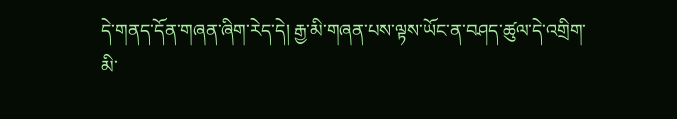དེ་གནད་དོན་གཞན་ཞིག་རེད་དེ། རྒྱ་མི་གཞན་པས་ལྟས་ཡོང་ན་བཤད་ཚུལ་དེ་འགྲིག་མི་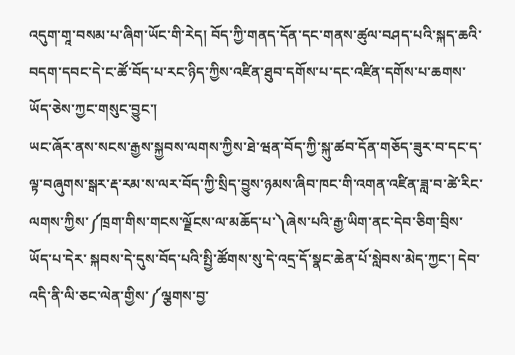འདུག་གཱ་བསམ་པ་ཞིག་ཡོང་གི་རེད། བོད་ཀྱི་གནད་དོན་དང་གནས་ཚུལ་བཤད་པའི་སྐད་ཆའི་བདག་དབང་དེ་ང་ཚོ་བོད་པ་རང་ཉིད་ཀྱིས་འཛིན་ཐུབ་དགོས་པ་དང་འཛིན་དགོས་པ་ཆགས་ཡོད་ཅེས་ཀྱང་གསུང་བྱུང་།
ཡང་ཞོར་ནས་སངས་རྒྱས་སྐྱབས་ལགས་ཀྱིས་ཐེ་ཝན་བོད་ཀྱི་སྐུ་ཚབ་དོན་གཅོད་ཟུར་བ་དང་ད་ལྟ་བཞུགས་སྒར་རྡ་རམ་ས་ལར་བོད་ཀྱི་སྲིད་བྱུས་ཉམས་ཞིབ་ཁང་གི་འགན་འཛིན་ཟླ་བ་ཚེ་རིང་ལགས་ཀྱིས་༼ཁྲག་གིས་གངས་ལྗོངས་ལ་མཆོད་པ་༽ཞེས་པའི་རྒྱ་ཡིག་ནང་དེབ་ཅིག་བྲིས་ཡོད་པ་དེར་ སྐབས་དེ་དུས་བོད་པའི་སྤྱི་ཚོགས་སུ་དེ་འདྲ་དོ་སྣང་ཆེན་པོ་སླེབས་མེད་ཀྱང་། དེབ་འདི་ནི་ལི་ཅང་ལེན་གྱིས་༼ལྕགས་བྱ་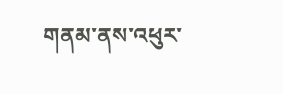གནམ་ནས་འཕུར་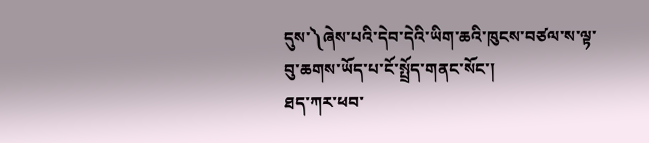དུས་༽ཞེས་པའི་དེབ་དེའི་ཡིག་ཆའི་ཁུངས་བཙལ་ས་ལྟ་བུ་ཆགས་ཡོད་པ་ངོ་སྤྲོད་གནང་སོང་།
ཐད་ཀར་ཕབ་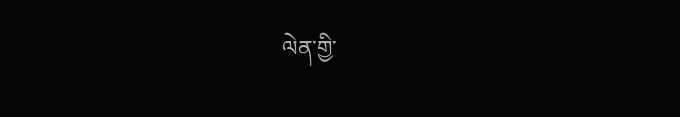ལེན་གྱི་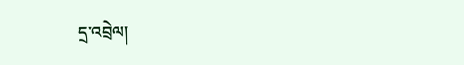དྲ་འབྲེལ།